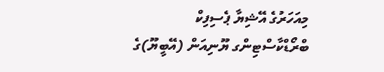މިއަހަރުގެ އޭޝިޔާ ޕެސިފިކް ބްރޯޑްކާސްޓިންގ ޔޫނިއަން (އޭބީޔޫ)ގެ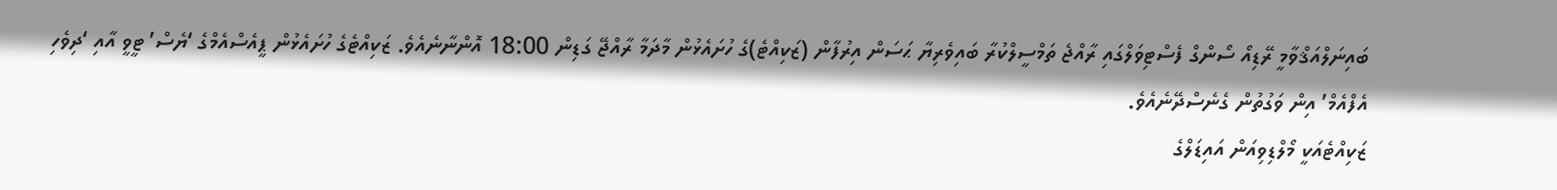ބައިނަލްއަޤްވާމީ ރޭޑިއޯ ސޯންގް ފެސްޓިވަލްގައި ރާއްޖެ ތަމްސީލްކުރާ ބައިވެރިޔާ ޙަސަން އިރުފާން (ޒަކިއްޓެ)ގެ ހުށައެޅުން މާދަމާ ރާއްޖޭ ގަޑިން 18:00 އޮންނާނެއެވެ. ޒަކިއްޓެގެ ހުށައެޅުން ޕީއެސްއެމްގެ ‘ޔެސް’ ޓީވީ އާއި ‘ދިވެހި އެފްއެމް’ އިން ވަގުތުން ގެނެސްދޭނެއެވެ.
ޒަކިއްޓެއަކީ މޯލްޑިވިއަން އައިޑަލްގެ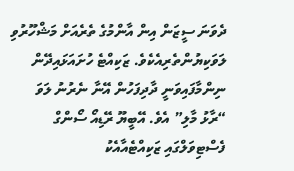ދެވަނަ ސީޒަން އިން އާންމުގެ ތެރެއަށް މަޝްހޫރުވި ލަވަކިޔުންތެރިއެކެވެ. ޒަކިއްޓެ ހުށައަޅައިދޭން ނިންމާފައިވަނީ ދާދިފަހުން އޭނާ ނެރުނު ލަވަ “ރާޅު މާލި” އެވެ. އޭބީޔޫ ރޭޑިއޯ ސޯންގް ފެސްޓިވަލްގައި ޒަކިއްޓެއާއެކު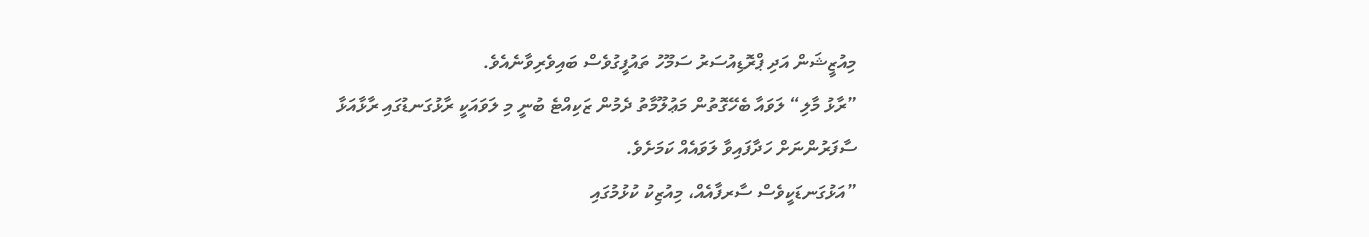މިއުޒީޝަން އަދި ޕްރޮޑިއުސަރު ސަމޫހު ތައުފީގުވެސް ބައިވެރިވާނެއެވެ.
”ރާޅު މާލި“ ލަވައާ ބެހޭގޮތުން މަޢުލޫމާތު ދެމުން ޒަކިއްޓެ ބުނީ މި ލަވައަކީ ރާޅުގަނޑުގައި ރާޅާއަޅާ ސާފަރުންނަށް ހަދާފައިވާ ލަވައެއް ކަމަށެވެ.
”އަޅުގަނޑަކީވެސް ސާރފާއެއް، މިއުޒިކު ކުޅުމުގައި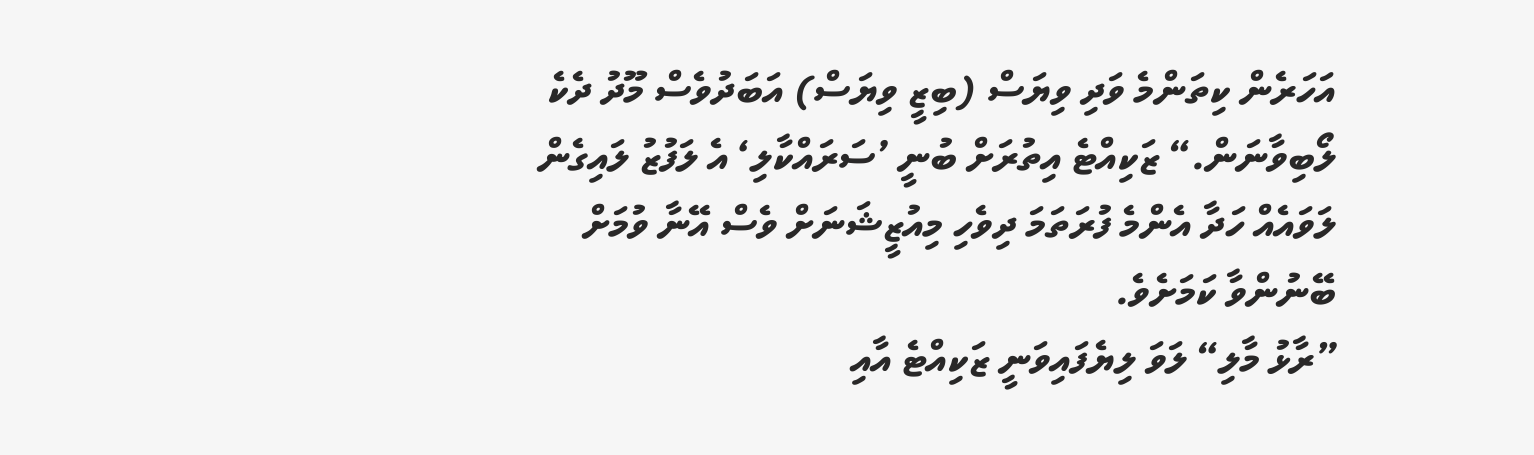އަހަރެން ކިތަންމެ ވަދި ވިޔަސް (ބިޒީ ވިޔަސް) އަބަދުވެސް މޫދު ދެކެ ލޯބިވާނަން.“ ޒަކިއްޓެ އިތުރަށް ބުނީ ’ސަރައްކާލި‘ އެ ލަފުޒު ލައިގެން ލަވައެއް ހަދާ އެންމެ ފުރަތަމަ ދިވެހި މިއުޒީޝަނަށް ވެސް އޭނާ ވުމަށް ބޭނުންވާ ކަމަށެވެ.
”ރާޅު މާލި“ ލަވަ ލިޔެފައިވަނީ ޒަކިއްޓެ އާއި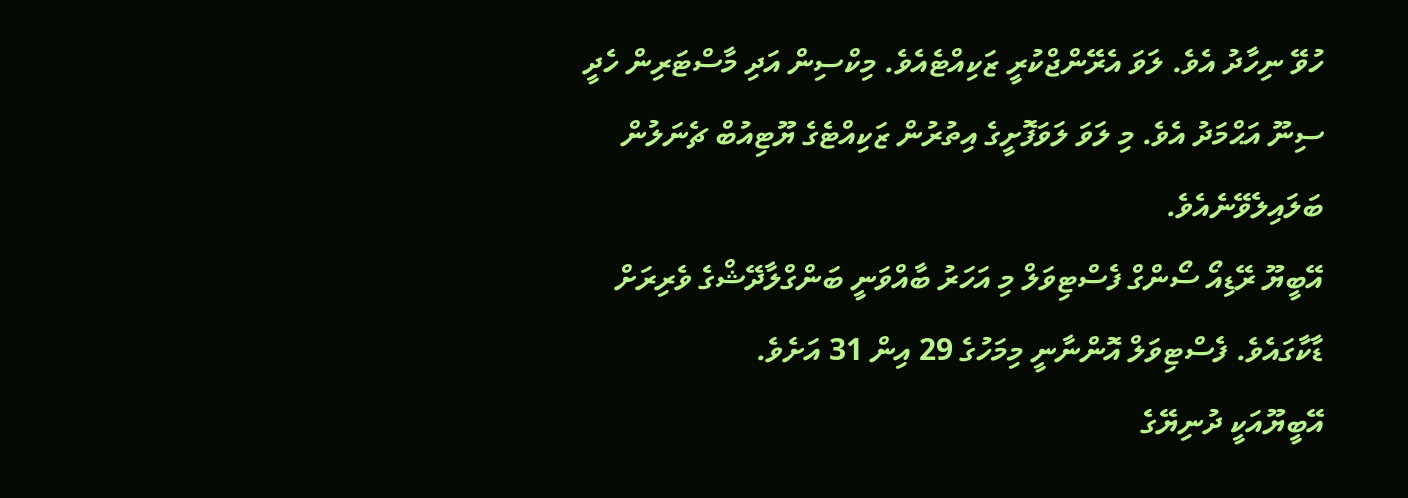ހުވޭ ނިހާދު އެވެ. ލަވަ އެރޭންޖްކުރީ ޒަކިއްޓެއެވެ. މިކްސިން އަދި މާސްޓަރިން ހެދީ ސިނޫ އަޙްމަދު އެވެ. މި ލަވަ ލަވަފޮށީގެ އިތުރުން ޒަކިއްޓެގެ ޔޫޓިއުބް ޗެނަލުން ބަލައިލެވޭނެއެވެ.
އޭބީޔޫ ރޭޑިއޯ ސޯންގް ފެސްޓިވަލް މި އަހަރު ބާއްވަނީ ބަންގްލާދޭޝްގެ ވެރިރަށް ޑާކާގައެވެ. ފެސްޓިވަލް އޮންނާނީ މިމަހުގެ 29 އިން 31 އަށެވެ.
އޭބީޔޫއަކީ ދުނިޔޭގެ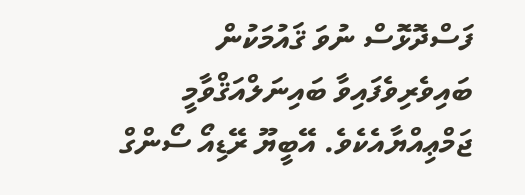ފަސްދޮޅޮސް ނުވަ ޤައުމަކުން ބައިވެރިވެފައިވާ ބައިނަލްއަޤްވާމީ ޖަމްޢިއްޔާއެކެވެ. އޭބީޔޫ ރޭޑިއޯ ސޯންގް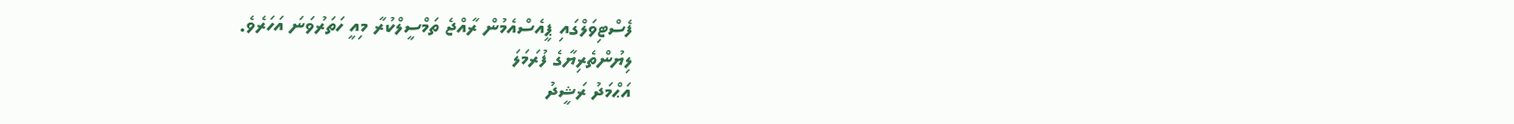ފެސްޓިވަލްގައި ޕީއެސްއެމުން ރާއްޖެ ތަމްސީލްކުރާ މިއީ ހަތަރުވަނަ އަހަރެވެ.
ލިޔުންތެރިޔާގެ ފުރަމަލަ
އަޙްމަދު ރަޝީދު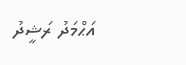އަޙްމަދު ރަޝީދު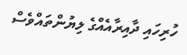ހުރިހައި ދާއިރާއެއްގެ ލިޔުންތައްވެސް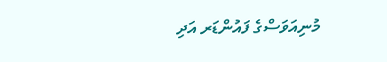މުނިއަވަސްގެ ފައުންޑަރ އަދި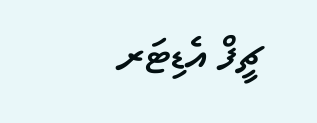ޗީފް އެޑިޓަރ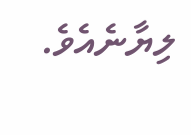ލިޔާނެއެވެ.